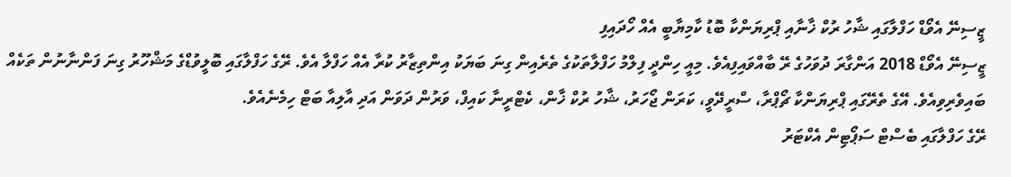ޒީސިނޭ އެވޯޑް ހަފްލާގައި ޝާހު ރުކް ޚާނާއި ޕްރިޔަންކާ ބޮޑު ކާމިޔާބީ އެއް ހޯދައިފި
ޒީސިނޭ އެވޯޑް 2018 އަންގާރަ ދުވަހުގެ ރޭ ބާއްވައިފިއެވެ. މިއީ ހިންދީ ފިލްމު ހަފްލާތަކުގެ ތެރެއިން ގިނަ ބަޔަކު އިންތިޒާރު ކުރާ އެއް ހަފްލާ އެވެ. ރޭގެ ހަފްލާގައި ބޮލީވުޑްގެ މަޝްހޫރު ގިނަ ފަންނާނުން ތަކެއް ބައިވެރިވިއެވެ. އޭގެ ތެރޭގައި ޕްރިޔަންކާ ޗޯޕްރާ، ސްރީދޭވީ، ކަރަން ޖޯހަރު، ޝާހު ރުކް ޚާން، ކެޓްރީނާ ކައިފް، ވަރުން ދަވަން އަދި އާލިއާ ބަޓް ހިމެނެއެވެ.
ރޭގެ ހަފްލާގައި ބެސްޓް ސަޕޯޓިން އެކްޓަރު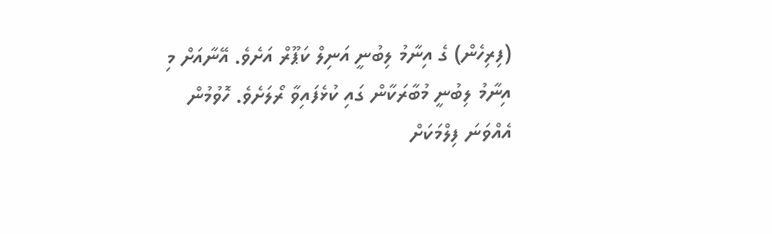(ފިރިހެން) ގެ އިނާމު ލިބުނީ އަނިލް ކަޕޫރް އަށެވެ. އޭނާއަށް މި އިނާމު ލިބުނީ މުބާރަކާން ގައި ކުޅެފައިވާ ރޯލަށެވެ. ހޮވުމުން އެއްވަނަ ފިލްމަކަށް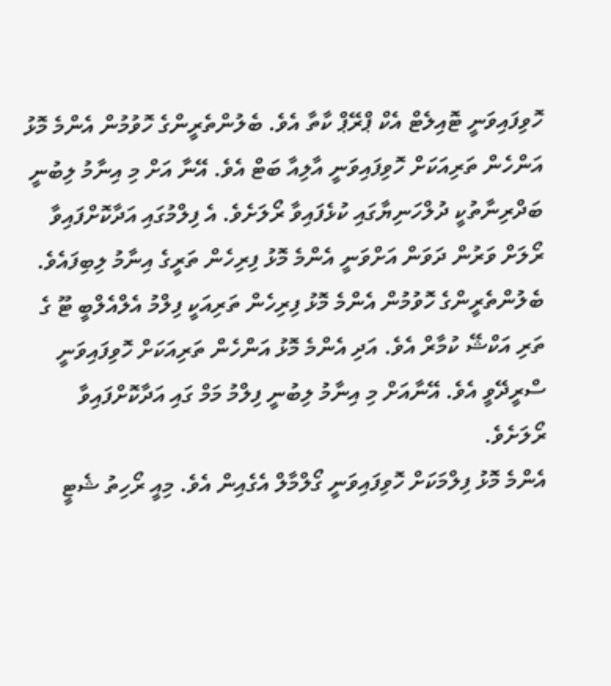ހޮވިފައިވަނީ ޓޮއިލެޓް އެކް ޕްރޭޕް ކާތާ އެވެ. ބެލުންތެރީންގެ ހޮވުމުން އެންމެ މޮޅު އަންހެން ތަރިއަކަށް ހޮވިފައިވަނީ އާލިއާ ބަޓް އެވެ. އޭނާ އަށް މި އިނާމު ލިބުނީ ބަދްރިނާތުކީ ދުލްހަނިޔާގައި ކުޅެފައިވާ ރޯލަށެވެ. އެ ފިލްމުގައި އަދާކޮށްފައިވާ ރޯލަށް ވަރުން ދަވަން އަށްވަނީ އެންމެ މޮޅު ފިރިހެން ތަރީގެ އިނާމު ލިބިފައެވެ. ބެލުންތެރީންގެ ހޮވުމުން އެންމެ މޮޅު ފިރިހެން ތަރިއަކީ ފިލްމު އެލްއެލްބީ ޓޫ ގެ ތަރި އަކްޝޭ ކުމާރް އެވެ. އަދި އެންމެ މޮޅު އަންހެން ތަރިއަކަށް ހޮވިފައިވަނީ ސްރީދޭވީ އެވެ. އޭނާއަށް މި އިނާމު ލިބުނީ ފިލްމު މަމް ގައި އަދާކޮށްފައިވާ ރޯލަށެވެ.
އެންމެ މޮޅު ފިލްމަކަށް ހޮވިފައިވަނީ ގޯލްމާލް އެގެއިން އެވެ. މިއީ ރޯހިތު ޝެޓީ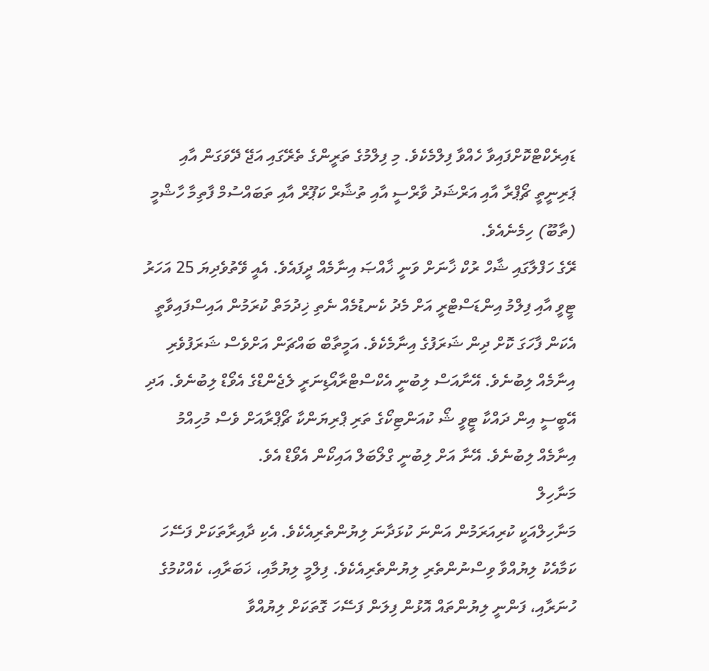ޑައިރެކްޓްކޮށްފައިވާ ހެއްވާ ފިލްމެކެވެ. މި ފިލްމުގެ ތަރީންގެ ތެރޭގައި އަޖޭ ދޭވަގަން އާއި ޕަރިނީތީ ޗޯޕްރާ އާއި އަރްޝަދު ވާރްސީ އާއި ތުޝާރް ކަޕޫރް އާއި ތަބައްސުމް ފާތިމާ ހާޝްމީ (ތާބޫ) ހިމެނެއެވެ.
ރޭގެ ހަފްލާގައި ޝާހް ރުކް ޚާނަށް ވަނީ ޚާއްޞަ އިނާމެއް ދީފައެވެ. އެއީ ވޭތުވެދިޔަ 25 އަހަރު ޓީވީ އާއި ފިލްމު އިންޑަސްޓްރީ އަށް މެދު ކެނޑުމެއް ނެތި ޚިދުމަތް ކުރަމުން އައިސްފައިވާތީ އެކަން ފާހަގަ ކޮށް ދިން ޝަރަފުގެ އިނާމެކެވެ. އަމީތާބް ބައްޗަން އަށްވެސް ޝަރަފުވެރި އިނާމެއް ލިބުނެވެ. އޭނާއަސް ލިބުނީ އެކްސްޓްރާއޯޑިނަރީ ލެޖެންޑްގެ އެވޯޑް ލިބުނެވެ. އަދި އޭބީސީ އިން ދައްކާ ޓީވީ ޝޯ ކުއަންޓިކޯގެ ތަރި ޕްރިޔަންކާ ޗޯޕްރާއަށް ވެސް މުހިއްމު އިނާމެއް ލިބުނެވެ. އޭނާ އަށް ލިބުނީ ގްލޯބަލް އައިކޯން އެވޯޑް އެވެ.
މަނާހިލް
މަނާހިލްއަކީ ކުރިއަރަމުން އަންނަ ކުޅަދާނަ ލިޔުންތެރިއެކެވެ. އެކި ދާއިރާތަކަށް ފަސޭހަ ކަމާއެކު ލިޔުއްވާ ވިސްނުންތެރި ލިޔުންތެރިއެކެވެ. ފިލްމީ ލިޔުމާއި، ޚަބަރާއި، ކެއްކުމުގެ ހުނަރާއި، ފަންނީ ލިޔުންތައް އޮޅުން ފިލަން ފަސޭހަ ގޮތަކަށް ލިޔުއްވާ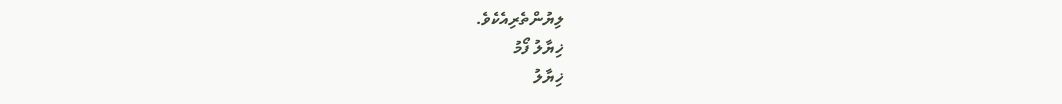ލިޔުންތެރިއެކެވެ.
ޚިޔާލު ފޯމު
ޚިޔާލު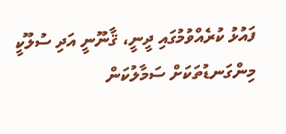ފައުޅު ކުރެއްވުމުގައި ދީނީ، ޤާނޫނީ އަދި ސުލޫކީ މިންގަނޑުތަކަށް ސަމާލުކަން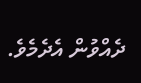ދެއްވުން އެދެމެވެ.